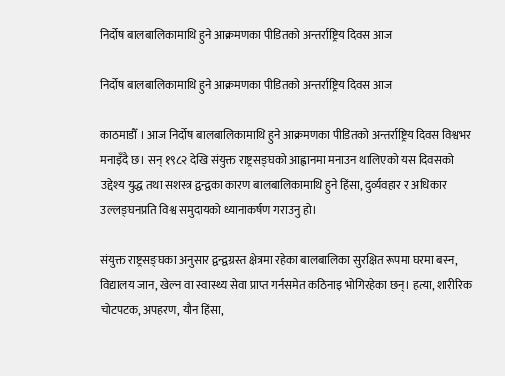निर्दोष बालबालिकामाथि हुने आक्रमणका पीडितको अन्तर्राष्ट्रिय दिवस आज

निर्दोष बालबालिकामाथि हुने आक्रमणका पीडितको अन्तर्राष्ट्रिय दिवस आज

काठमाडौँ । आज निर्दोष बालबालिकामाथि हुने आक्रमणका पीडितको अन्तर्राष्ट्रिय दिवस विश्वभर मनाइँदै छ। सन् १९८२ देखि संयुक्त राष्ट्रसङ्घको आह्वानमा मनाउन थालिएको यस दिवसको उद्देश्य युद्ध तथा सशस्त्र द्वन्द्वका कारण बालबालिकामाथि हुने हिंसा, दुर्व्यवहार र अधिकार उल्लङ्घनप्रति विश्व समुदायको ध्यानाकर्षण गराउनु हो।

संयुक्त राष्ट्रसङ्घका अनुसार द्वन्द्वग्रस्त क्षेत्रमा रहेका बालबालिका सुरक्षित रूपमा घरमा बस्न, विद्यालय जान, खेल्न वा स्वास्थ्य सेवा प्राप्त गर्नसमेत कठिनाइ भोगिरहेका छन्। हत्या, शारीरिक चोटपटक, अपहरण, यौन हिंसा,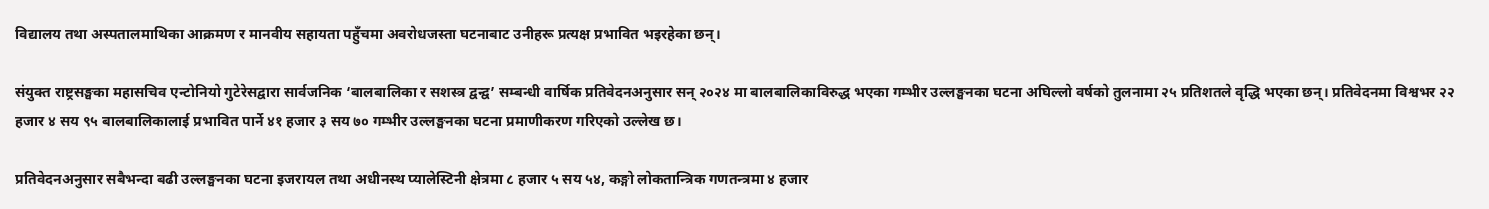विद्यालय तथा अस्पतालमाथिका आक्रमण र मानवीय सहायता पहुँचमा अवरोधजस्ता घटनाबाट उनीहरू प्रत्यक्ष प्रभावित भइरहेका छन्।

संयुक्त राष्ट्रसङ्घका महासचिव एन्टोनियो गुटेरेसद्वारा सार्वजनिक ‘बालबालिका र सशस्त्र द्वन्द्व’ सम्बन्धी वार्षिक प्रतिवेदनअनुसार सन् २०२४ मा बालबालिकाविरुद्ध भएका गम्भीर उल्लङ्घनका घटना अघिल्लो वर्षको तुलनामा २५ प्रतिशतले वृद्धि भएका छन्। प्रतिवेदनमा विश्वभर २२ हजार ४ सय ९५ बालबालिकालाई प्रभावित पार्ने ४१ हजार ३ सय ७० गम्भीर उल्लङ्घनका घटना प्रमाणीकरण गरिएको उल्लेख छ।

प्रतिवेदनअनुसार सबैभन्दा बढी उल्लङ्घनका घटना इजरायल तथा अधीनस्थ प्यालेस्टिनी क्षेत्रमा ८ हजार ५ सय ५४, कङ्गो लोकतान्त्रिक गणतन्त्रमा ४ हजार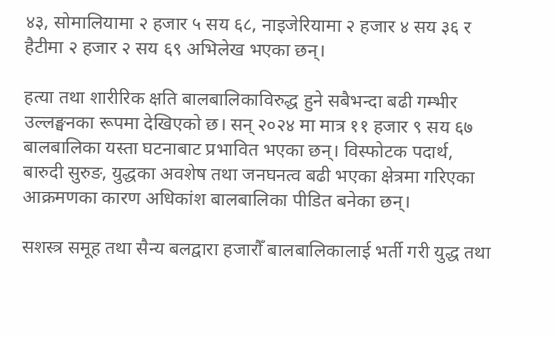४३, सोमालियामा २ हजार ५ सय ६८, नाइजेरियामा २ हजार ४ सय ३६ र हैटीमा २ हजार २ सय ६९ अभिलेख भएका छन्।

हत्या तथा शारीरिक क्षति बालबालिकाविरुद्ध हुने सबैभन्दा बढी गम्भीर उल्लङ्घनका रूपमा देखिएको छ। सन् २०२४ मा मात्र ११ हजार ९ सय ६७ बालबालिका यस्ता घटनाबाट प्रभावित भएका छन्। विस्फोटक पदार्थ, बारुदी सुरुङ, युद्धका अवशेष तथा जनघनत्व बढी भएका क्षेत्रमा गरिएका आक्रमणका कारण अधिकांश बालबालिका पीडित बनेका छन्।

सशस्त्र समूह तथा सैन्य बलद्वारा हजारौँ बालबालिकालाई भर्ती गरी युद्ध तथा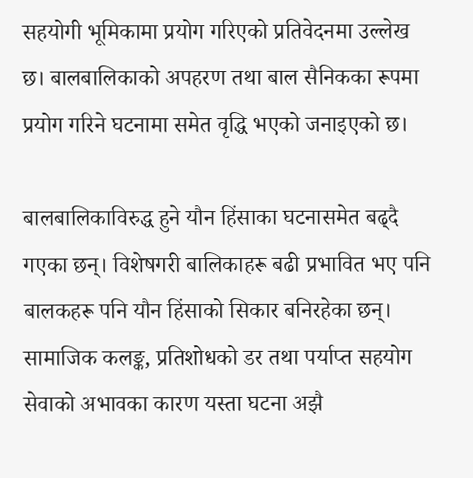सहयोगी भूमिकामा प्रयोग गरिएको प्रतिवेदनमा उल्लेख छ। बालबालिकाको अपहरण तथा बाल सैनिकका रूपमा प्रयोग गरिने घटनामा समेत वृद्धि भएको जनाइएको छ।

बालबालिकाविरुद्ध हुने यौन हिंसाका घटनासमेत बढ्दै गएका छन्। विशेषगरी बालिकाहरू बढी प्रभावित भए पनि बालकहरू पनि यौन हिंसाको सिकार बनिरहेका छन्। सामाजिक कलङ्क, प्रतिशोधको डर तथा पर्याप्त सहयोग सेवाको अभावका कारण यस्ता घटना अझै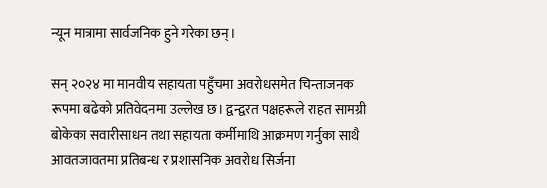न्यून मात्रामा सार्वजनिक हुने गरेका छन्।

सन् २०२४ मा मानवीय सहायता पहुँचमा अवरोधसमेत चिन्ताजनक रूपमा बढेको प्रतिवेदनमा उल्लेख छ। द्वन्द्वरत पक्षहरूले राहत सामग्री बोकेका सवारीसाधन तथा सहायता कर्मीमाथि आक्रमण गर्नुका साथै आवतजावतमा प्रतिबन्ध र प्रशासनिक अवरोध सिर्जना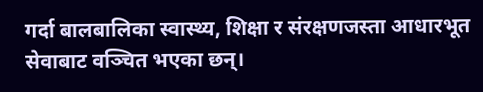गर्दा बालबालिका स्वास्थ्य, शिक्षा र संरक्षणजस्ता आधारभूत सेवाबाट वञ्चित भएका छन्।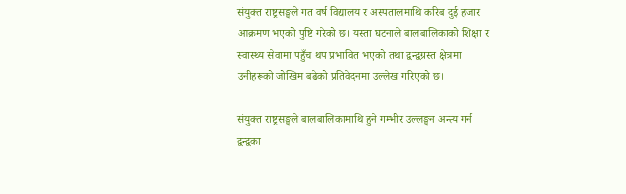संयुक्त राष्ट्रसङ्घले गत वर्ष विद्यालय र अस्पतालमाथि करिब दुई हजार आक्रमण भएको पुष्टि गरेको छ। यस्ता घटनाले बालबालिकाको शिक्षा र स्वास्थ्य सेवामा पहुँच थप प्रभावित भएको तथा द्वन्द्वग्रस्त क्षेत्रमा उनीहरूको जोखिम बढेको प्रतिवेदनमा उल्लेख गरिएको छ।

संयुक्त राष्ट्रसङ्घले बालबालिकामाथि हुने गम्भीर उल्लङ्घन अन्त्य गर्न द्वन्द्वका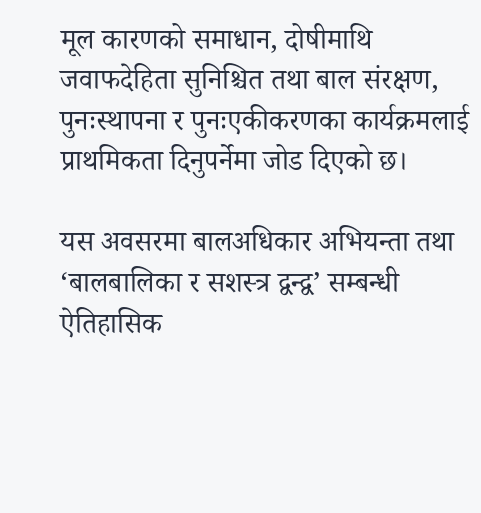मूल कारणको समाधान, दोषीमाथि जवाफदेहिता सुनिश्चित तथा बाल संरक्षण, पुनःस्थापना र पुनःएकीकरणका कार्यक्रमलाई प्राथमिकता दिनुपर्नेमा जोड दिएको छ।

यस अवसरमा बालअधिकार अभियन्ता तथा ‘बालबालिका र सशस्त्र द्वन्द्व’ सम्बन्धी ऐतिहासिक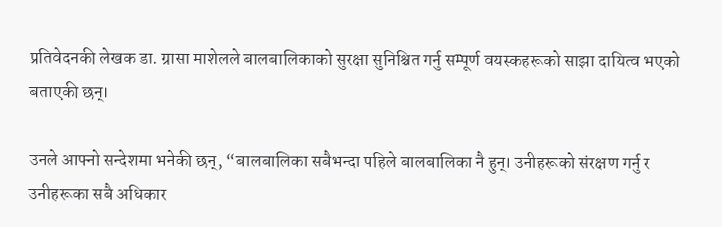प्रतिवेदनकी लेखक डा. ग्रासा माशेलले बालबालिकाको सुरक्षा सुनिश्चित गर्नु सम्पूर्ण वयस्कहरूको साझा दायित्व भएको बताएकी छन्।

उनले आफ्नो सन्देशमा भनेकी छन्, “बालबालिका सबैभन्दा पहिले बालबालिका नै हुन्। उनीहरूको संरक्षण गर्नु र उनीहरूका सबै अधिकार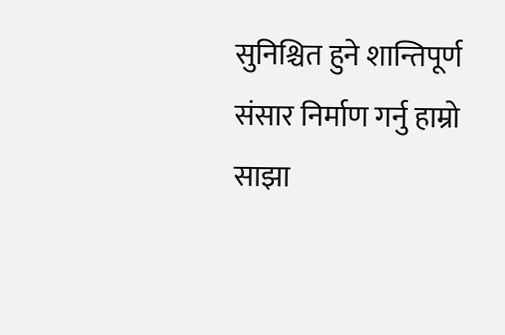सुनिश्चित हुने शान्तिपूर्ण संसार निर्माण गर्नु हाम्रो साझा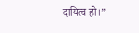दायित्व हो।”